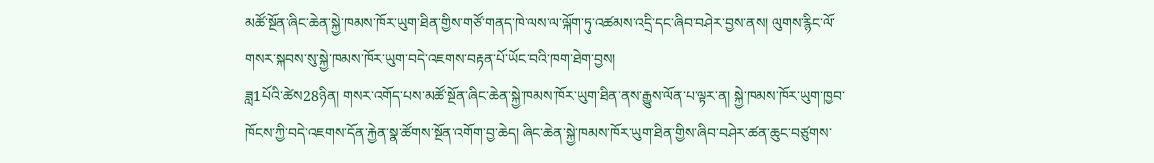མཚོ་སྔོན་ཞིང་ཆེན་སྐྱེ་ཁམས་ཁོར་ཡུག་ཐིན་གྱིས་གཙོ་གནད་ཁེ་ལས་ལ་ལྐོག་ཏུ་འཚམས་འདྲི་དང་ཞིབ་བཤེར་བྱས་ནས། ལུགས་རྙིང་ལོ་གསར་སྐབས་སུ་སྐྱེ་ཁམས་ཁོར་ཡུག་བདེ་འཇགས་བརྟན་པོ་ཡོང་བའི་ཁག་ཐེག་བྱས།
ཟླ1པོའི་ཚེས28ཉིན། གསར་འགོད་པས་མཚོ་སྔོན་ཞིང་ཆེན་སྐྱེ་ཁམས་ཁོར་ཡུག་ཐིན་ནས་རྒྱུས་ལོན་པ་ལྟར་ན། སྐྱེ་ཁམས་ཁོར་ཡུག་ཁྱབ་ཁོངས་ཀྱི་བདེ་འཇགས་དོན་རྐྱེན་སྣ་ཚོགས་སྔོན་འགོག་བྱ་ཆེད། ཞིང་ཆེན་སྐྱེ་ཁམས་ཁོར་ཡུག་ཐིན་གྱིས་ཞིབ་བཤེར་ཚན་ཆུང་བཙུགས་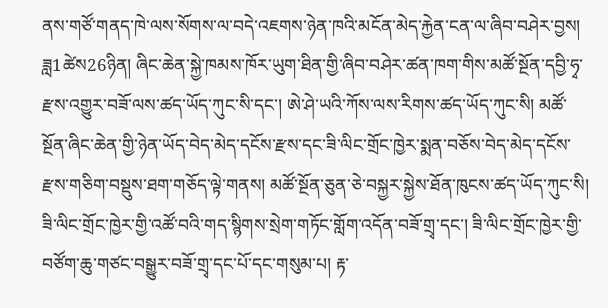ནས་གཙོ་གནད་ཁེ་ལས་སོགས་ལ་བདེ་འཇགས་ཉེན་ཁའི་མངོན་མེད་རྐྱེན་ངན་ལ་ཞིབ་བཤེར་བྱས།
ཟླ1ཚེས26ཉིན། ཞིང་ཆེན་སྐྱེ་ཁམས་ཁོར་ཡུག་ཐིན་གྱི་ཞིབ་བཤེར་ཚན་ཁག་གིས་མཚོ་སྔོན་དབྱི་ཧྭ་རྫས་འགྱུར་བཟོ་ལས་ཚད་ཡོད་ཀུང་སི་དང་། ཨེ་ཤེ་ཡའི་ཀོས་ལས་རིགས་ཚད་ཡོད་ཀུང་སི། མཚོ་སྔོན་ཞིང་ཆེན་གྱི་ཉེན་ཡོད་བེད་མེད་དངོས་རྫས་དང་ཟི་ལིང་གྲོང་ཁྱེར་སྨན་བཅོས་བེད་མེད་དངོས་རྫས་གཅིག་བསྡུས་ཐག་གཅོད་ལྟེ་གནས། མཚོ་སྔོན་ཅུན་ཅེ་བསྐྱར་སྐྱེས་ཐོན་ཁུངས་ཚད་ཡོད་ཀུང་སི། ཟི་ལིང་གྲོང་ཁྱེར་གྱི་འཚོ་བའི་གད་སྙིགས་སྲེག་གཏོང་གློག་འདོན་བཟོ་གྲྭ་དང་། ཟི་ལིང་གྲོང་ཁྱེར་གྱི་བཙོག་ཆུ་གཙང་བསྒྱུར་བཟོ་གྲྭ་དང་པོ་དང་གསུམ་པ། རྟ་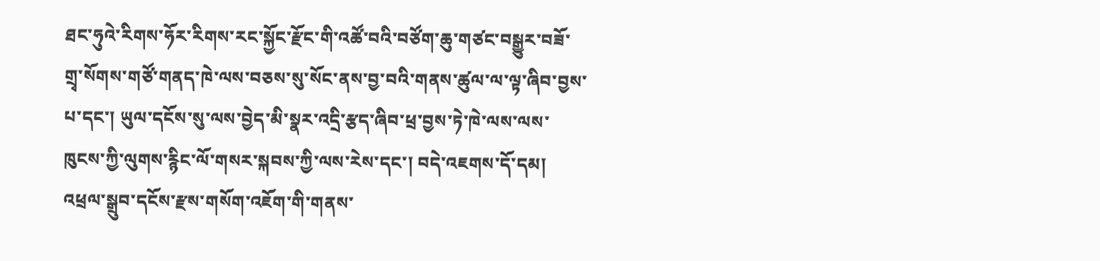ཐང་ཧུའེ་རིགས་ཧོར་རིགས་རང་སྐྱོང་རྫོང་གི་འཚོ་བའི་བཙོག་ཆུ་གཙང་བསྒྱུར་བཟོ་གྲྭ་སོགས་གཙོ་གནད་ཁེ་ལས་བཅས་སུ་སོང་ནས་བྱ་བའི་གནས་ཚུལ་ལ་ལྟ་ཞིབ་བྱས་པ་དང་། ཡུལ་དངོས་སུ་ལས་བྱེད་མི་སྣར་འདྲི་རྩད་ཞིབ་ཕྲ་བྱས་ཏེ་ཁེ་ལས་ལས་ཁུངས་ཀྱི་ལུགས་རྙིང་ལོ་གསར་སྐབས་ཀྱི་ལས་རེས་དང་། བདེ་འཇགས་དོ་དམ། འཕྲལ་སྒྲུབ་དངོས་རྫས་གསོག་འཇོག་གི་གནས་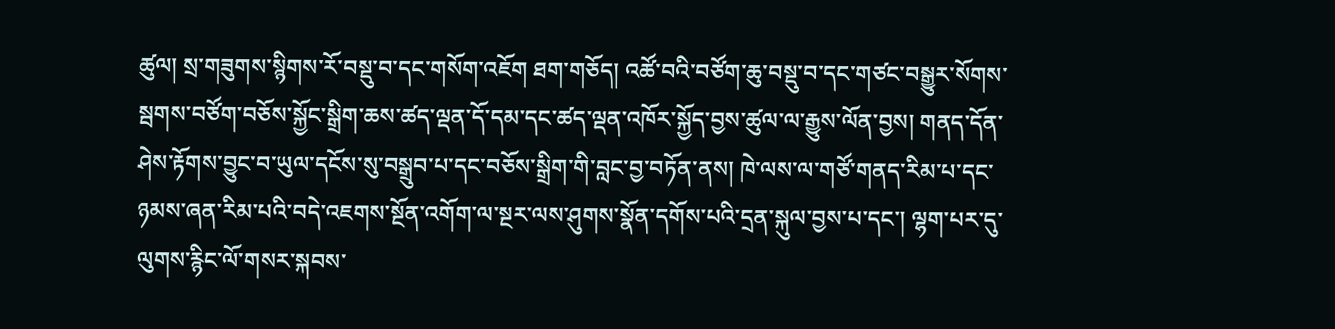ཚུལ། སྲ་གཟུགས་སྙིགས་རོ་བསྡུ་བ་དང་གསོག་འཇོག ཐག་གཅོད། འཚོ་བའི་བཙོག་ཆུ་བསྡུ་བ་དང་གཙང་བསྒྱུར་སོགས་སྦགས་བཙོག་བཅོས་སྐྱོང་སྒྲིག་ཆས་ཚད་ལྡན་དོ་དམ་དང་ཚད་ལྡན་འཁོར་སྐྱོད་བྱས་ཚུལ་ལ་རྒྱུས་ལོན་བྱས། གནད་དོན་ཤེས་རྟོགས་བྱུང་བ་ཡུལ་དངོས་སུ་བསྒྲུབ་པ་དང་བཅོས་སྒྲིག་གི་བླང་བྱ་བཏོན་ནས། ཁེ་ལས་ལ་གཙོ་གནད་རིམ་པ་དང་ཉམས་ཞན་རིམ་པའི་བདེ་འཇགས་སྔོན་འགོག་ལ་སྔར་ལས་ཤུགས་སྣོན་དགོས་པའི་དྲན་སྐུལ་བྱས་པ་དང་། ལྷག་པར་དུ་ལུགས་རྙིང་ལོ་གསར་སྐབས་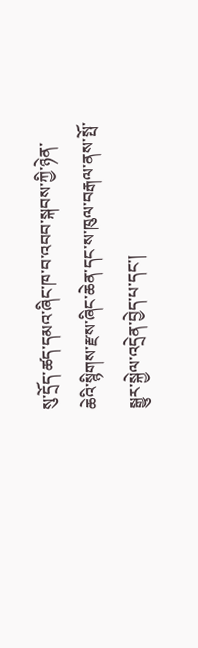སུ་དྲོད་ཚད་དམའ་ཞིང་ཁ་བ་འབབ་སྐབས་ཀྱི་ཉེན་ཆེའི་སྙིགས་རྫས་ཞིང་ཆེན་དང་ས་ཁུལ་བརྒལ་ནས་སྤོ་སྒྱུར་སྐྱེལ་འདྲེན་བྱེད་པ་དང་།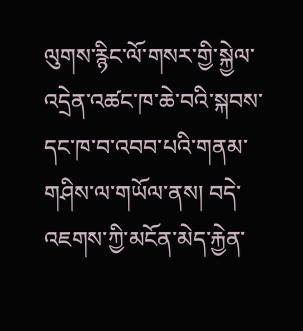ལུགས་རྙིང་ལོ་གསར་གྱི་སྐྱེལ་འདྲེན་འཚང་ཁ་ཆེ་བའི་སྐབས་དང་ཁ་བ་འབབ་པའི་གནམ་གཤིས་ལ་གཡོལ་ནས། བདེ་འཇགས་ཀྱི་མངོན་མེད་རྐྱེན་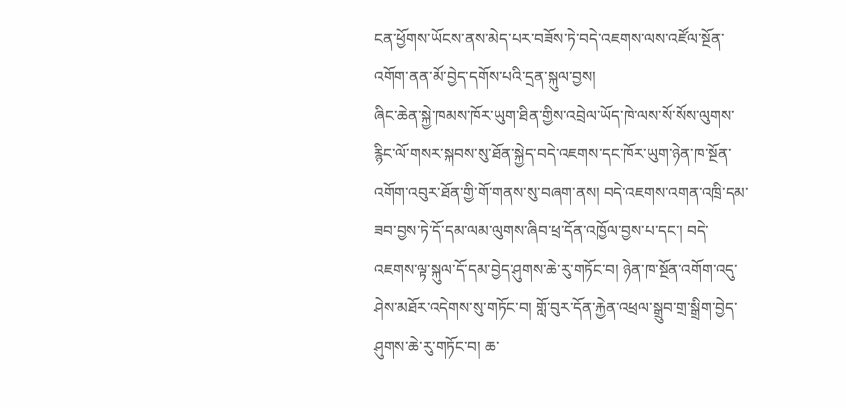ངན་ཕྱོགས་ཡོངས་ནས་མེད་པར་བཟོས་ཏེ་བདེ་འཇགས་ལས་འཛོལ་སྔོན་འགོག་ནན་མོ་བྱེད་དགོས་པའི་དྲན་སྐུལ་བྱས།
ཞིང་ཆེན་སྐྱེ་ཁམས་ཁོར་ཡུག་ཐིན་གྱིས་འབྲེལ་ཡོད་ཁེ་ལས་སོ་སོས་ལུགས་རྙིང་ལོ་གསར་སྐབས་སུ་ཐོན་སྐྱེད་བདེ་འཇགས་དང་ཁོར་ཡུག་ཉེན་ཁ་སྔོན་འགོག་འབུར་ཐོན་གྱི་གོ་གནས་སུ་བཞག་ནས། བདེ་འཇགས་འགན་འཁྲི་དམ་ཟབ་བྱས་ཏེ་དོ་དམ་ལམ་ལུགས་ཞིབ་ཕྲ་དོན་འཁྱོལ་བྱས་པ་དང་། བདེ་འཇགས་ལྟ་སྐུལ་དོ་དམ་བྱེད་ཤུགས་ཆེ་རུ་གཏོང་བ། ཉེན་ཁ་སྔོན་འགོག་འདུ་ཤེས་མཐོར་འདེགས་སུ་གཏོང་བ། གློ་བུར་དོན་རྐྱེན་འཕྲལ་སྒྲུབ་གྲ་སྒྲིག་བྱེད་ཤུགས་ཆེ་རུ་གཏོང་བ། ཆ་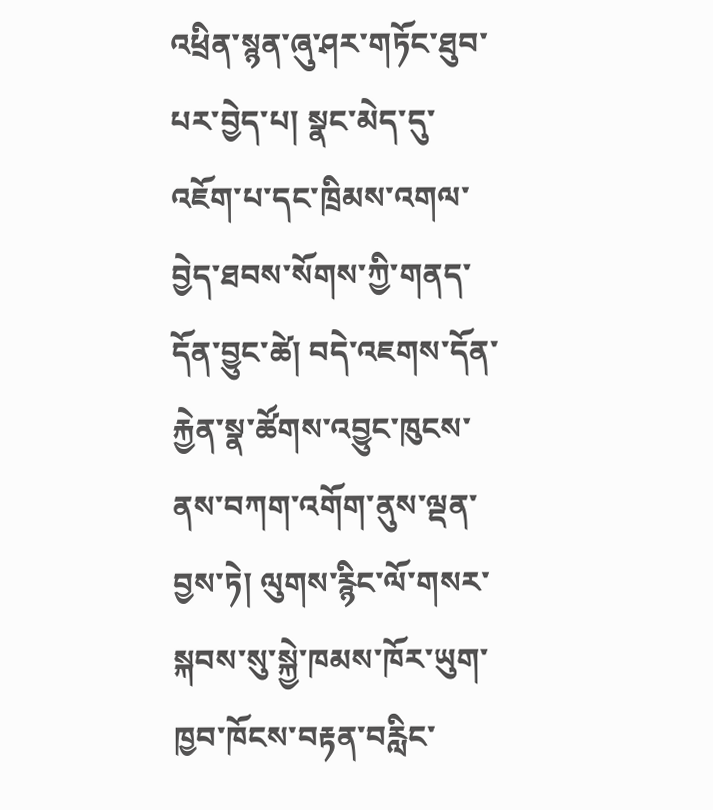འཕྲིན་སྙན་ཞུ་ཤར་གཏོང་ཐུབ་པར་བྱེད་པ། སྣང་མེད་དུ་འཇོག་པ་དང་ཁྲིམས་འགལ་བྱེད་ཐབས་སོགས་ཀྱི་གནད་དོན་བྱུང་ཚེ། བདེ་འཇགས་དོན་རྐྱེན་སྣ་ཚོགས་འབྱུང་ཁུངས་ནས་བཀག་འགོག་ནུས་ལྡན་བྱས་ཏེ། ལུགས་རྙིང་ལོ་གསར་སྐབས་སུ་སྐྱེ་ཁམས་ཁོར་ཡུག་ཁྱབ་ཁོངས་བརྟན་བརླིང་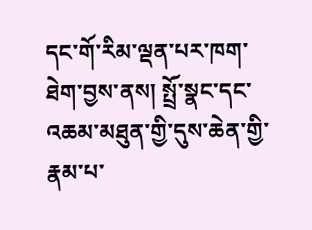དང་གོ་རིམ་ལྡན་པར་ཁག་ཐེག་བྱས་ནས། སྤྲོ་སྣང་དང་འཆམ་མཐུན་གྱི་དུས་ཆེན་གྱི་རྣམ་པ་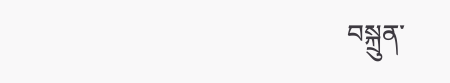བསྐྲུན་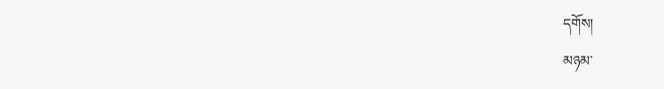དགོས།
མཉམ་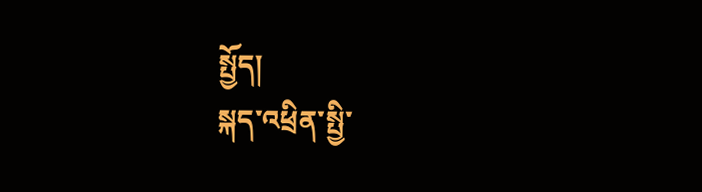སྤྱོད།
སྐད་འཕྲིན་སྤྱི་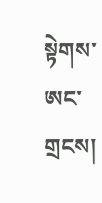སྟེགས་ཨང་གྲངས།